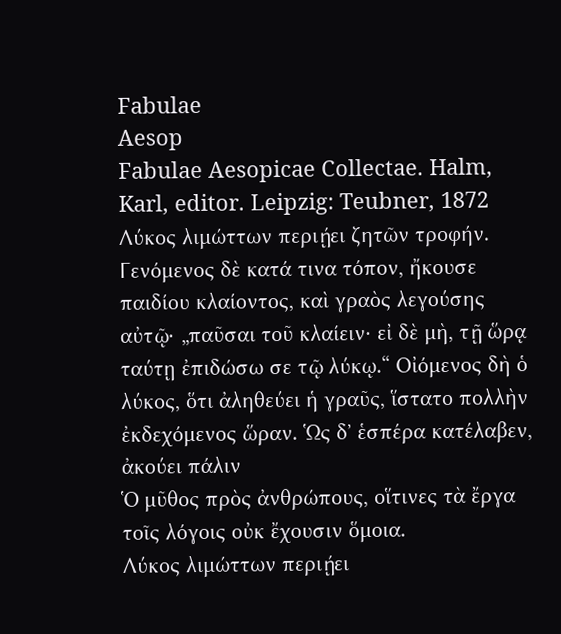Fabulae
Aesop
Fabulae Aesopicae Collectae. Halm, Karl, editor. Leipzig: Teubner, 1872
Λύκος λιμώττων περιῄει ζητῶν τροφήν. Γενόμενος δὲ κατά τινα τόπον, ἤκουσε παιδίου κλαίοντος, καὶ γραὸς λεγούσης αὐτῷ· „παῦσαι τοῦ κλαίειν· εἰ δὲ μὴ, τῇ ὥρᾳ ταύτῃ ἐπιδώσω σε τῷ λύκῳ.“ Οἰόμενος δὴ ὁ λύκος, ὅτι ἀληθεύει ἡ γραῦς, ἵστατο πολλὴν ἐκδεχόμενος ὥραν. Ὡς δʼ ἑσπέρα κατέλαβεν, ἀκούει πάλιν
Ὁ μῦθος πρὸς ἀνθρώπους, οἵτινες τὰ ἔργα τοῖς λόγοις οὐκ ἔχουσιν ὅμοια.
Λύκος λιμώττων περιῄει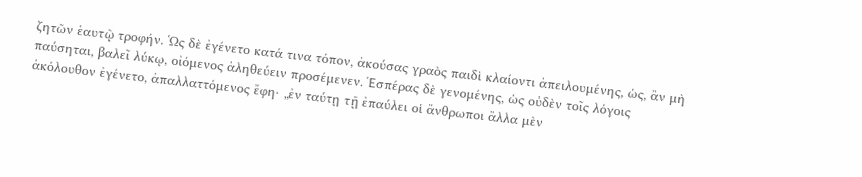ζητῶν ἑαυτῷ τροφήν. Ὡς δὲ ἐγένετο κατά τινα τόπον, ἀκούσας γραὸς παιδὶ κλαίοντι ἀπειλουμένης, ὡς, ἂν μὴ παύσηται, βαλεῖ λύκῳ, οἰόμενος ἀληθεύειν προσέμενεν. Ἑσπέρας δὲ γενομένης, ὡς οὐδὲν τοῖς λόγοις ἀκόλουθον ἐγένετο, ἀπαλλαττόμενος ἔφη· „ἐν ταύτῃ τῇ ἐπαύλει οἱ ἄνθρωποι ἄλλα μὲν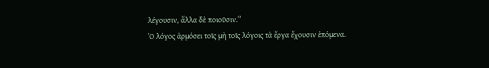λέγουσιν, ἄλλα δὲ ποιοῦσιν.“
Ὁ λόγος ἁρμόσει τοῖς μὴ τοῖς λόγοις τὰ ἔργα ἔχουσιν ἑπόμενα.